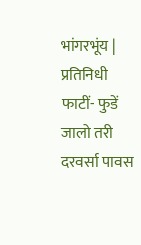भांगरभूंय | प्रतिनिधी
फाटीं- फुडें जालो तरी दरवर्सा पावस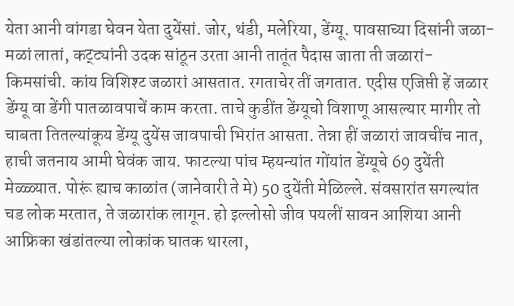येता आनी वांगडा घेवन येता दुयेंसां. जोर, थंडी, मलेरिया, डेंग्यू. पावसाच्या दिसांनी जळा- मळां लातां, कट्ट्यांनी उदक सांठून उरता आनी तातूंत पैदास जाता ती जळारां- किमसांची. कांय विशिश्ट जळारां आसतात. रगताचेर तीं जगतात. एदीस एजिप्ती हें जळार डेंग्यू वा डेंगी पातळावपाचें काम करता. ताचे कुडींत डेंग्यूचो विशाणू आसल्यार मागीर तो चाबता तितल्यांकूय डेंग्यू दुयेंस जावपाची भिरांत आसता. तेन्ना हीं जळारां जावचींच नात, हाची जतनाय आमी घेवंक जाय. फाटल्या पांच म्हयन्यांत गोंयांत डेंग्यूचे 69 दुयेंती मेळ्ळ्यात. पोरूं ह्याच काळांत (जानेवारी ते मे) 50 दुयेंती मेळिल्ले. संवसारांत सगल्यांत चड लोक मरतात, ते जळारांक लागून. हो इल्लोसो जीव पयलीं सावन आशिया आनी आफ्रिका खंडांतल्या लोकांक घातक थारला,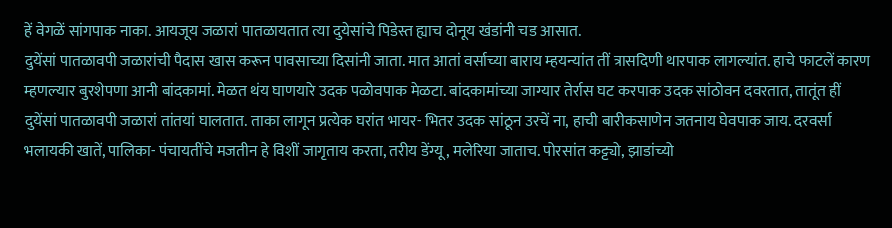हें वेगळें सांगपाक नाका. आयजूय जळारां पातळायतात त्या दुयेसांचे पिडेस्त ह्याच दोनूय खंडांनी चड आसात.
दुयेंसां पातळावपी जळारांची पैदास खास करून पावसाच्या दिसांनी जाता. मात आतां वर्साच्या बाराय म्हयन्यांत तीं त्रासदिणी थारपाक लागल्यांत. हाचे फाटलें कारण म्हणल्यार बुरशेपणा आनी बांदकामां. मेळत थंय घाणयारे उदक पळोवपाक मेळटा. बांदकामांच्या जाग्यार तेर्रास घट करपाक उदक सांठोवन दवरतात, तातूंत हीं दुयेंसां पातळावपी जळारां तांतयां घालतात. ताका लागून प्रत्येक घरांत भायर- भितर उदक सांठून उरचें ना, हाची बारीकसाणेन जतनाय घेवपाक जाय. दरवर्सा भलायकी खातें, पालिका- पंचायतींचे मजतीन हे विशीं जागृताय करता, तरीय डेंग्यू, मलेरिया जाताच. पोरसांत कट्ट्यो, झाडांच्यो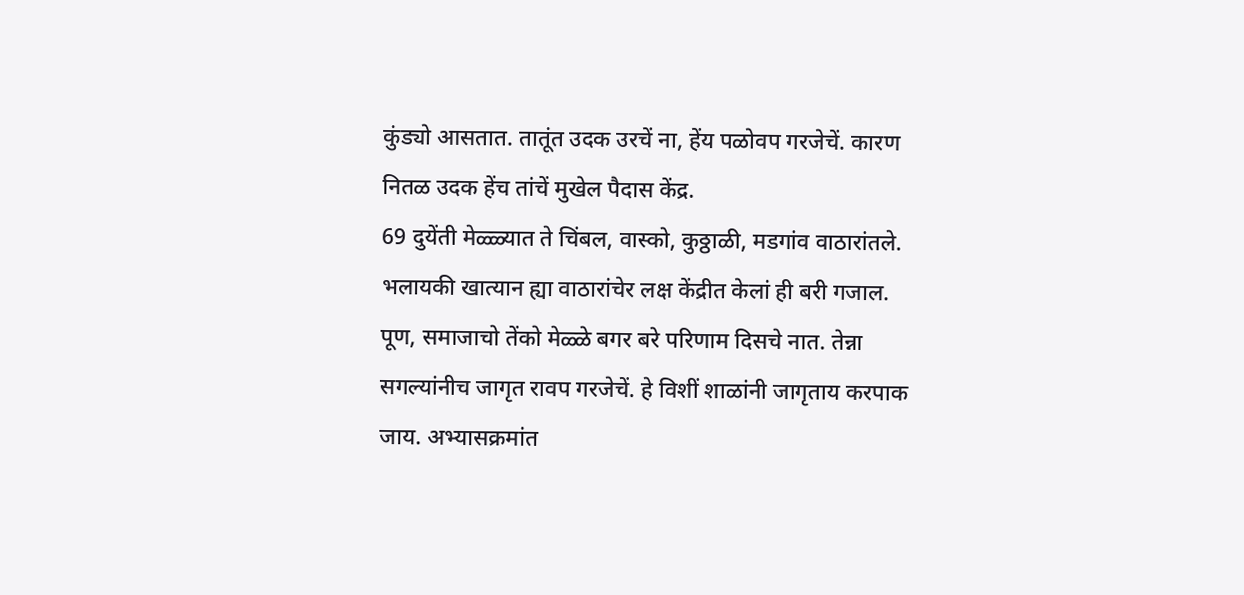कुंड्यो आसतात. तातूंत उदक उरचें ना, हेंय पळोवप गरजेचें. कारण नितळ उदक हेंच तांचें मुखेल पैदास केंद्र.
69 दुयेंती मेळ्ळ्यात ते चिंबल, वास्को, कुठ्ठाळी, मडगांव वाठारांतले. भलायकी खात्यान ह्या वाठारांचेर लक्ष केंद्रीत केलां ही बरी गजाल. पूण, समाजाचो तेंको मेळ्ळे बगर बरे परिणाम दिसचे नात. तेन्ना सगल्यांनीच जागृत रावप गरजेचें. हे विशीं शाळांनी जागृताय करपाक जाय. अभ्यासक्रमांत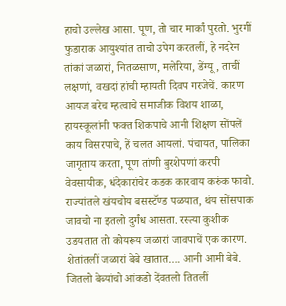हाचो उल्लेख आसा. पूण, तो चार मार्कां पुरतो. भुरगीं फुडाराक आयुश्यांत ताचो उपेग करतलीं, हे नदरेन तांकां जळारां, नितळसाण, मलेरिया, डेंग्यू, ताचीं लक्षणां, वखदां हांची म्हायती दिवप गरजेचें. कारण आयज बरेच म्हत्वाचे समाजीक विशय शाळा, हायस्कूलांनी फक्त शिकपाचे आनी शिक्षण सोंपलें काय विसरपाचे, हें चलत आयलां. पंचायत, पालिका जागृताय करता, पूण तांणी बुरशेपणां करपी वेवसायीक, धंदेकारांचेर कडक कारवाय करुंक फावो. राज्यांतले खंयचोय बसस्टॅण्ड पळयात, थंय सोंसपाक जावचो ना इतलो दुर्गंध आसता. रस्त्या कुशीक उडयतात तो कोयरूय जळारां जावपाचें एक कारण. शेतांतलीं जळारां बेबे खातात…. आनी आमी बेबे. जितलो बेब्यांचो आंकडो देंवतलो तितलीं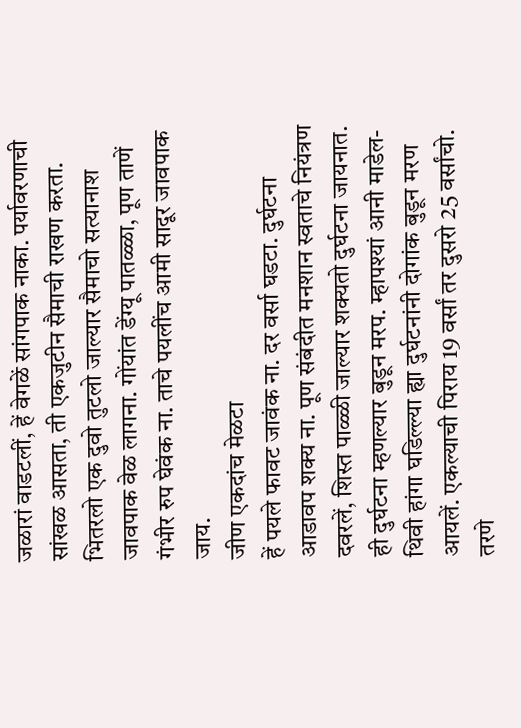जळारां वाडटलीं, हें वेगळें सांगपाक नाका. पर्यावरणाची सांखळ आसता, ती एकजुटीन सैमाची राखण करता. भितरलो एक दुवो तुटलो जाल्यार सैमाचो सत्यानाश जावपाक वेळ लागना. गोंयांत डेंग्यू पातळ्ळा, पूण ताणें गंभीर रुप घेवंक ना. ताचे पयलींच आमी सादूर जावपाक जाय.
जीण एकदांच मेळटा
हें पयले फावट जावंक ना. दर वर्सा घडटा. दुर्घटना आडावप शक्य ना. पूण संबंदीत मनशान स्वताचे नियंत्रण दवरलें, शिस्त पाळ्ळी जाल्यार शक्यतो दुर्घटना जायनात. ही दुर्घटना म्हणल्यार बुडून मरप. म्हापश्यां आनी माडेल- थिवी हांगा घडिल्ल्या ह्या दुर्घटनांनी दोगांक बुडून मरण आयलें. एकल्याची पिराय 19 वर्सां तर दुसरो 25 वर्सांचो. तरणे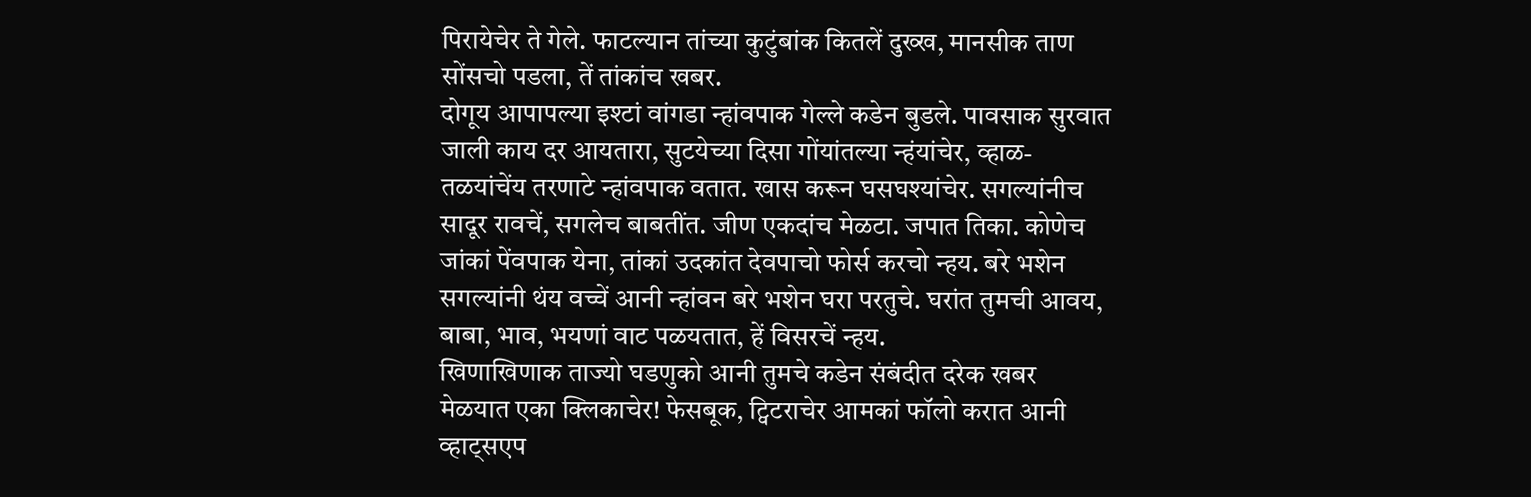पिरायेचेर ते गेले. फाटल्यान तांच्या कुटुंबांक कितलें दुख्ख, मानसीक ताण सोंसचो पडला, तें तांकांच खबर.
दोगूय आपापल्या इश्टां वांगडा न्हांवपाक गेल्ले कडेन बुडले. पावसाक सुरवात जाली काय दर आयतारा, सुटयेच्या दिसा गोंयांतल्या न्हंयांचेर, व्हाळ- तळयांचेंय तरणाटे न्हांवपाक वतात. खास करून घसघश्यांचेर. सगल्यांनीच सादूर रावचें, सगलेच बाबतींत. जीण एकदांच मेळटा. जपात तिका. कोणेच जांकां पेंवपाक येना, तांकां उदकांत देवपाचो फोर्स करचो न्हय. बरे भशेन सगल्यांनी थंय वच्चें आनी न्हांवन बरे भशेन घरा परतुचे. घरांत तुमची आवय, बाबा, भाव, भयणां वाट पळयतात, हें विसरचें न्हय.
खिणाखिणाक ताज्यो घडणुको आनी तुमचे कडेन संबंदीत दरेक खबर मेळयात एका क्लिकाचेर! फेसबूक, ट्विटराचेर आमकां फॉलो करात आनी व्हाट्सएप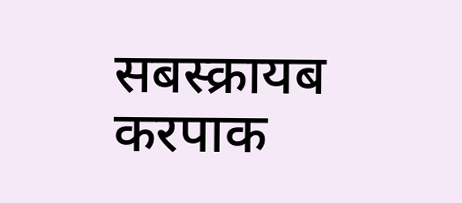सबस्क्रायब करपाक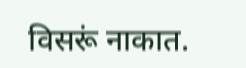विसरूं नाकात.